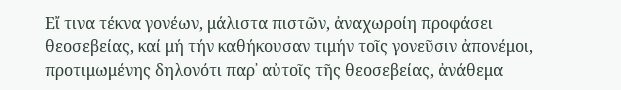Εἴ τινα τέκνα γονέων, μάλιστα πιστῶν, ἀναχωροίη προφάσει θεοσεβείας, καί μή τήν καθήκουσαν τιμήν τοῖς γονεῦσιν ἀπονέμοι, προτιμωμένης δηλονότι παρ᾽ αὐτοῖς τῆς θεοσεβείας, ἀνάθεμα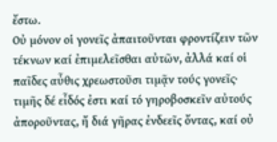ἔστω.
Οὐ μόνον οἱ γονεῖς ἀπαιτοῦνται φροντίζειν τῶν τέκνων καί ἐπιμελεῖσθαι αὐτῶν, ἀλλά καί οἱ παῖδες αὖθις χρεωστοῦσι τιμᾷν τούς γονεῖς∙ τιμῆς δέ εἶδός ἐστι καί τό γηροβοσκεῖν αὐτούς ἀποροῦντας, ἤ διά γῆρας ἐνδεεῖς ὄντας, καί οὐ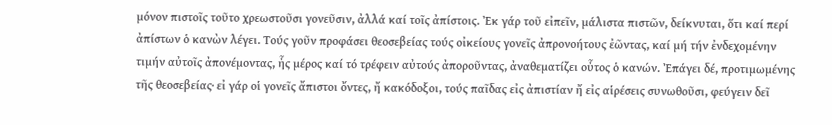μόνον πιστοῖς τοῦτο χρεωστοῦσι γονεῦσιν, ἀλλά καί τοῖς ἀπίστοις. Ἐκ γάρ τοῦ εἰπεῖν, μάλιστα πιστῶν, δείκνυται, ὅτι καί περί ἀπίστων ὁ κανὼν λέγει. Τούς γοῦν προφάσει θεοσεβείας τούς οἰκείους γονεῖς ἀπρονοήτους ἐῶντας, καί μή τήν ἐνδεχομένην τιμήν αὐτοῖς ἀπονέμοντας, ἧς μέρος καί τό τρέφειν αὐτούς ἀποροῦντας, ἀναθεματίζει οὗτος ὁ κανών. Ἐπάγει δέ, προτιμωμένης τῆς θεοσεβείας∙ εἰ γάρ οἱ γονεῖς ἄπιστοι ὄντες, ἤ κακόδοξοι, τούς παῖδας εἰς ἀπιστίαν ἤ εἰς αἱρέσεις συνωθοῦσι, φεύγειν δεῖ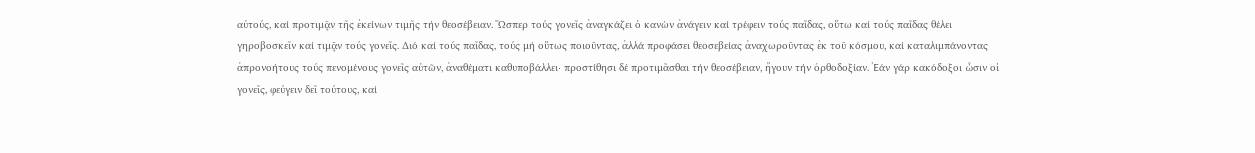αὐτούς, καί προτιμᾷν τῆς ἐκείνων τιμῆς τήν θεοσέβειαν. Ὥσπερ τούς γονεῖς ἀναγκάζει ὁ κανὼν ἀνάγειν καί τρέφειν τούς παῖδας, οὕτω καί τούς παῖδας θέλει γηροβοσκεῖν καί τιμᾷν τούς γονεῖς. Διό καί τούς παῖδας, τούς μή οὕτως ποιοῦντας, ἀλλά προφάσει θεοσεβείας ἀναχωροῦντας ἐκ τοῦ κόσμου, καί καταλιμπάνοντας ἀπρονοήτους τούς πενομένους γονεῖς αὐτῶν, ἀναθέματι καθυποβάλλει∙ προστίθησι δέ προτιμᾶσθαι τήν θεοσέβειαν, ἤγουν τήν ὀρθοδοξίαν. Ἐάν γάρ κακόδοξοι ὦσιν οἱ γονεῖς, φεύγειν δεῖ τούτους, καί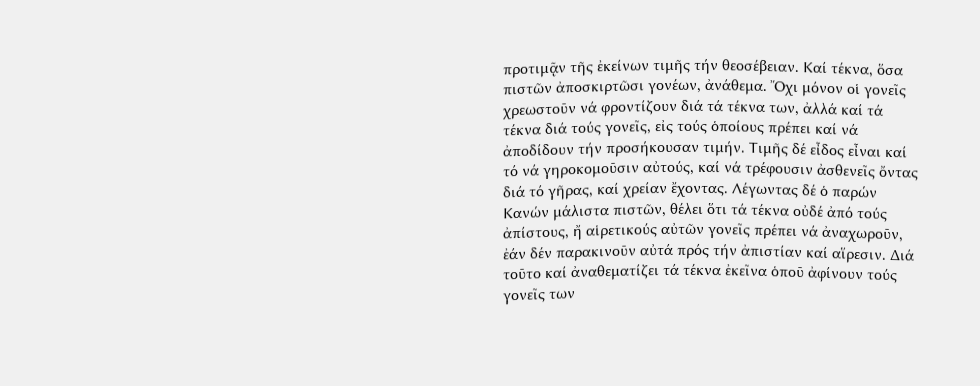προτιμᾷν τῆς ἐκείνων τιμῆς τήν θεοσέβειαν. Καί τέκνα, ὅσα πιστῶν ἀποσκιρτῶσι γονέων, ἀνάθεμα. Ὄχι μόνον οἱ γονεῖς χρεωστοῦν νά φροντίζουν διά τά τέκνα των, ἀλλά καί τά τέκνα διά τούς γονεῖς, εἰς τούς ὁποίους πρέπει καί νά ἀποδίδουν τήν προσήκουσαν τιμήν. Τιμῆς δέ εἶδος εἶναι καί τό νά γηροκομοῦσιν αὐτούς, καί νά τρέφουσιν ἀσθενεῖς ὄντας διά τό γῆρας, καί χρείαν ἔχοντας. Λέγωντας δέ ὁ παρών Κανών μάλιστα πιστῶν, θέλει ὅτι τά τέκνα οὐδέ ἀπό τούς ἀπίστους, ἤ αἱρετικούς αὐτῶν γονεῖς πρέπει νά ἀναχωροῦν, ἐάν δέν παρακινοῦν αὐτά πρός τήν ἀπιστίαν καί αἵρεσιν. Διά τοῦτο καί ἀναθεματίζει τά τέκνα ἐκεῖνα ὁποῦ ἀφίνουν τούς γονεῖς των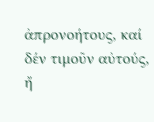ἀπρονοήτους, καί δέν τιμοῦν αὐτούς, ἤ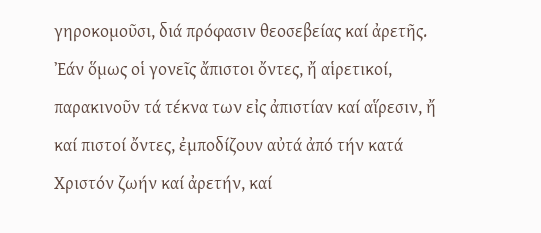γηροκομοῦσι, διά πρόφασιν θεοσεβείας καί ἀρετῆς. Ἐάν ὅμως οἱ γονεῖς ἄπιστοι ὄντες, ἤ αἱρετικοί, παρακινοῦν τά τέκνα των εἰς ἀπιστίαν καί αἵρεσιν, ἤ καί πιστοί ὄντες, ἐμποδίζουν αὐτά ἀπό τήν κατά Χριστόν ζωήν καί ἀρετήν, καί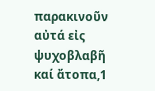παρακινοῦν αὐτά εἰς ψυχοβλαβῆ καί ἄτοπα,1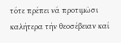τότε πρέπει νά προτιμῶσι καλήτερα τήν θεοσέβειαν καί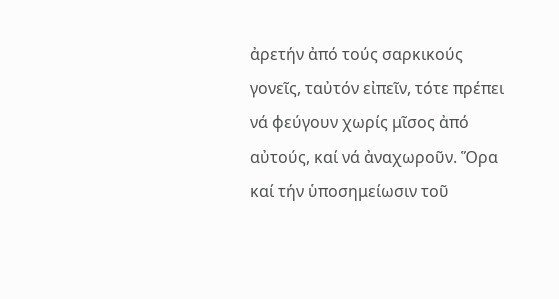ἀρετήν ἀπό τούς σαρκικούς γονεῖς, ταὐτόν εἰπεῖν, τότε πρέπει νά φεύγουν χωρίς μῖσος ἀπό αὐτούς, καί νά ἀναχωροῦν. Ὅρα καί τήν ὑποσημείωσιν τοῦ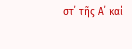στ΄ τῆς Α΄ καί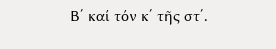Β΄ καί τόν κ΄ τῆς στ΄.